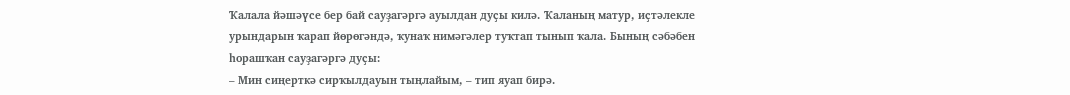Ҡалала йәшәүсе бер бай сауҙагәргә ауылдан дуҫы килә. Ҡаланың матур, иҫтәлекле урындарын ҡарап йөрөгәндә, ҡунаҡ нимәгәлер туҡтап тынып ҡала. Бының сәбәбен һорашҡан сауҙагәргә дуҫы:
– Мин сиңерткә сирҡылдауын тыңлайым, – тип яуап бирә.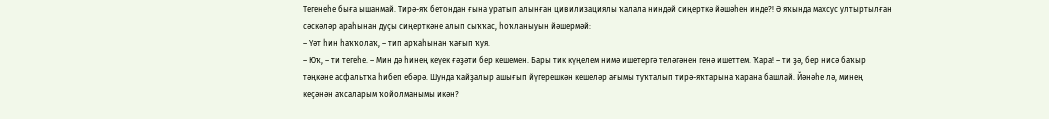Тегенеһе быға ышанмай. Тирә-яҡ бетондан ғына уратып алынған цивилизациялы ҡалала ниндәй сиңерткә йәшәһен инде?! Ә яҡында махсус ултыртылған сәскәләр араһынан дуҫы сиңерткәне алып сыҡҡас, һоҡланыуын йәшермәй:
– Үәт һин һаҡҡолаҡ, – тип арҡаһынан ҡағып ҡуя.
– Юҡ, – ти тегеһе. – Мин дә һинең кеүек ғәҙәти бер кешемен. Бары тик күңелем нимә ишетергә теләгәнен генә ишеттем. Ҡара! – ти ҙә, бер нисә баҡыр тәңкәне асфальтҡа һибеп ебәрә. Шунда ҡайҙалыр ашығып йүгерешкән кешеләр ағымы туҡталып тирә-яҡтарына ҡарана башлай. Йәнәһе лә, минең кеҫәнән аҡсаларым ҡойолманымы икән?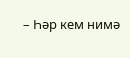– Һәр кем нимә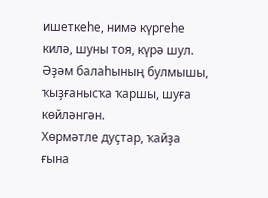ишеткеһе, нимә күргеһе килә, шуны тоя, күрә шул. Әҙәм балаһының булмышы, ҡыҙғанысҡа ҡаршы, шуға көйләнгән.
Хөрмәтле дуҫтар, ҡайҙа ғына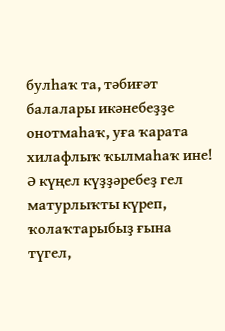булһаҡ та, тәбиғәт балалары икәнебеҙҙе онотмаһаҡ, уға ҡарата хилафлыҡ ҡылмаһаҡ ине! Ә күңел күҙҙәребеҙ гел матурлыҡты күреп, ҡолаҡтарыбыҙ ғына түгел,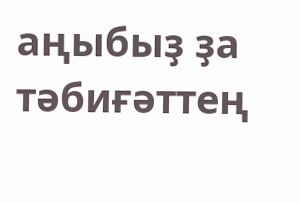аңыбыҙ ҙа тәбиғәттең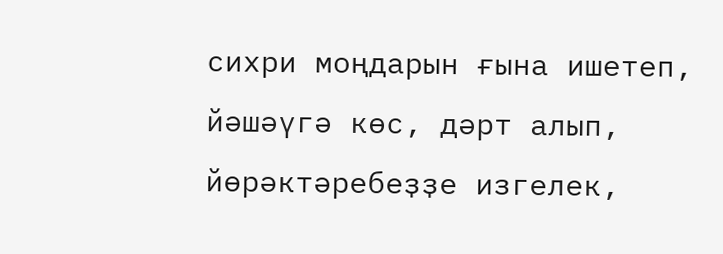сихри моңдарын ғына ишетеп, йәшәүгә көс, дәрт алып, йөрәктәребеҙҙе изгелек,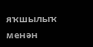яҡшылыҡ менән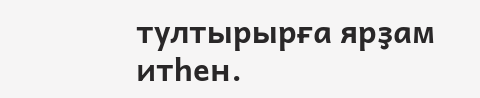тултырырға ярҙам итһен.